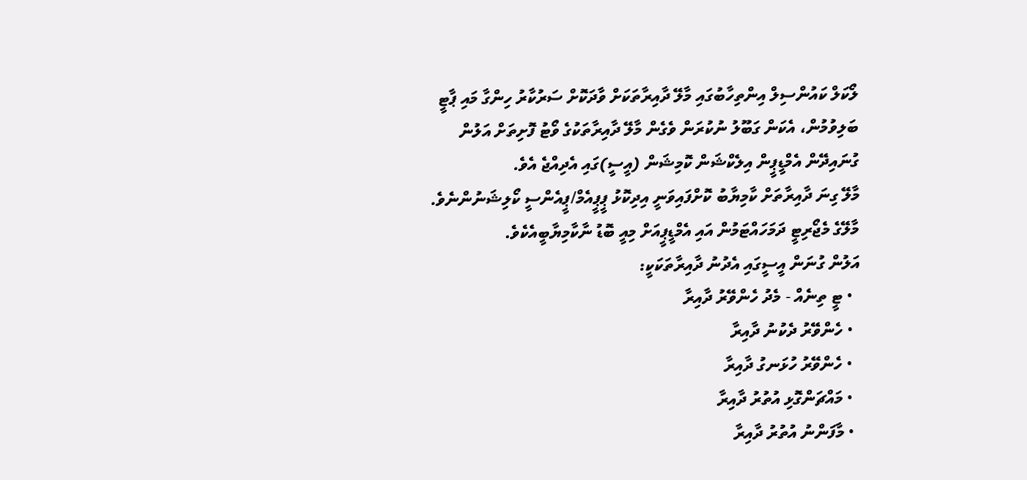ލޯކަލް ކައުންސިލް އިންތިހާބުގައި މާލޭ ދާއިރާތަކަށް ވާދަކޮށް ސަރުކާރު ހިންގާ މައި ޕާޓީ ބަލިވުމުން، އެކަން ގަބޫލު ނުކުރަން ވެގެން މާލޭ ދާއިރާތަކުގެ ވޯޓު ފޮށިތަށް އަލުން ގުނައިދޭން އެމްޑީޕީން އިލެކްޝަން ކޮމިޝަން (އީސީ)ގައި އެދިއްޖެ އެވެ.
މާލޭ ގިނަ ދާއިރާތަށް ކާމިޔާބު ކޮށްފައިވަނީ އިދިކޮޅު ޕީޕީއެމް/ޕީއެންސީ ކޯލިޝަނުންނެވެ. މާލޭގެ މެޖޯރިޓީ ދަމަހައްޓަމުން އައި އެމްޑީޕީއަށް މިއީ ބޮޑު ނާކާމިޔާބީއެކެވެ.
އަލުން ގުނަން އީސީގައި އެދުނު ދާއިރާތަކަކީ:
  • ޓީ ތިނެއް - މެދު ހެންވޭރު ދާއިރާ
  • ހެންވޭރު ދެކުނު ދާއިރާ
  • ހެންވޭރު ހުޅަނގު ދާއިރާ
  • މައްޗަންގޮޅި އުތުރު ދާއިރާ
  • މާފަންނު އުތުރު ދާއިރާ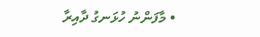• މާފަންނު ހުޅަނގު ދާއިރާ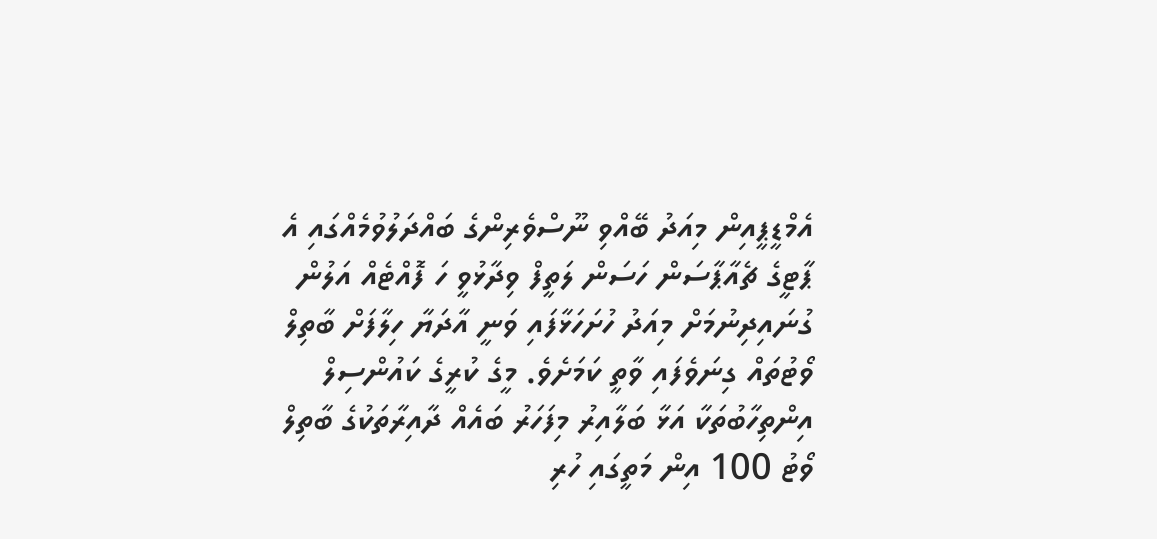އެމްޑީޕީއިން މިއަދު ބޭއްވި ނޫސްވެރިންގެ ބައްދަލުވުމެއްގައި އެ ޕާޓީގެ ޗެއާޕާސަން ހަސަން ލަތީފް ވިދާޅުވީ ހަ ފޮއްޓެއް އަލުން ގުނައިދިނުމަށް މިއަދު ހުށަހަޅާފައި ވަނީ އާދަޔާ ހިލާފަށް ބާތިލް ވޯޓުތައް ގިނަވެފައި ވާތީ ކަމަށެވެ. މީގެ ކުރީގެ ކައުންސިލް އިންތިހާބުތަކާ އަޅާ ބަލާއިރު މިފަހަރު ބައެއް ދާއިރާތަކުގެ ބާތިލް ވޯޓު 100 އިން މަތީގައި ހުރި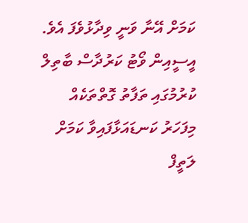ކަމަށް އޭނާ ވަނީ ވިދާޅުވެފަ އެވެ.
އީސީއިން ވޯޓު ކަރުދާސް ބާތިލް ކުރުމުގައި ތަފާތު ގޮތްތަކެއް މިފަހަރު ކަނޑައަޅާފައިވާ ކަމަށް ލަތީފް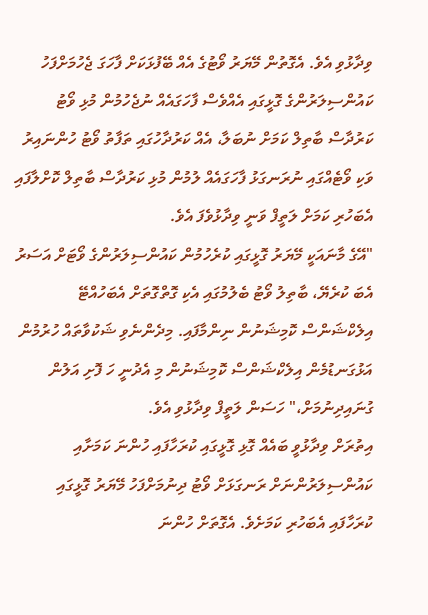ވިދާޅުވި އެވެ. އެގޮތުން މޭޔަރު ވޯޓުގެ އެއް ބޭފުޅަކަށް ފާހަގަ ޖެހުމަށްފަހު ކައުންސިލަރުންގެ ގޮޅީގައި އެއްވެސް ފާހަގައެއް ނުޖެހުމުން މުޅި ވޯޓު ކަރުދާސް ބާތިލް ކަމަށް ނުބަލާ، އެއް ކަރުދާހުގައި ތަފާތު ވޯޓު ހުންނައިރު ވަކި ވޯޓެއްގައި ނުރަނގަޅު ފާހަގައެއް ލުމުން މުޅި ކަރުދާސް ބާތިލް ކޮށްލާފައި އެބަހުރި ކަމަށް ލަތީފް ވަނީ ވިދާޅުވެފަ އެވެ.
"އޭގެ މާނައަކީ މޭޔަރު ގޮޅީގައި ކުރެހުމުން ކައުންސިލަރުންގެ ވޯޓަށް އަސަރު އެބަ ކުރެޔޭ، ބާތިލު ވޯޓު ބެލުމުގައި އެކި ގޮތްގޮތަށް އެބަހުއްޓޭ އިލެކްޝަންސް ކޮމިޝަނުން ނިންމާފައި. މިދެންނެވި ޝަކުވާތައް ހުރުމުން އަޅުގަނޑުމެން އިލެކްޝަންސް ކޮމިޝަނުން މި އެދުނީ ހަ ފޮށި އަލުން ގުނައިދިނުމަށް،" ހަސަން ލަތީފް ވިދާޅުވި އެވެ.
އިތުރަށް ވިދާޅުވީ ބައެއް ގޮޅި ގޮޅީގައި ކުރަހާފައި ހުންނަ ކަމަށާއި ކައުންސިލަރުންނަށް ރަނގަޅަށް ވޯޓު ދިނުމަށްފަހު މޭޔަރު ގޮޅީގައި ކުރަހާފައި އެބަހުރި ކަމަށެވެ. އެގޮތަށް ހުންނަ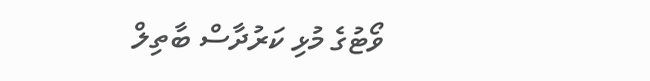ވޯޓުގެ މުޅި ކަރުދާސް ބާތިލް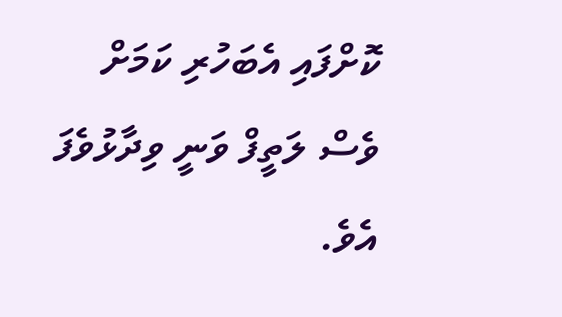ކޮށްފައި އެބަހުރި ކަމަށް ވެސް ލަތީފް ވަނީ ވިދާޅުވެފަ އެވެ.